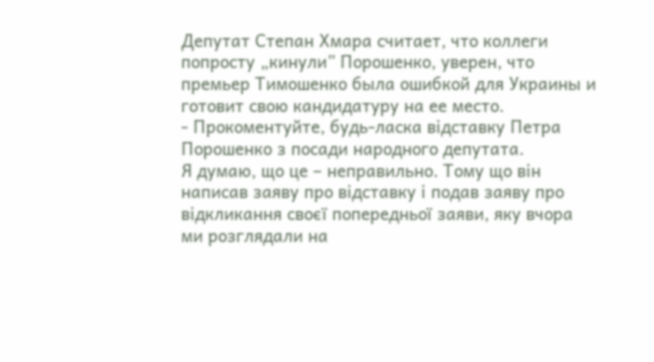Депутат Степан Хмара считает, что коллеги попросту „кинули” Порошенко, уверен, что премьер Тимошенко была ошибкой для Украины и готовит свою кандидатуру на ее место.
- Прокоментуйте, будь-ласка відставку Петра Порошенко з посади народного депутата.
Я думаю, що це – неправильно. Тому що він написав заяву про відставку і подав заяву про відкликання своєї попередньої заяви, яку вчора ми розглядали на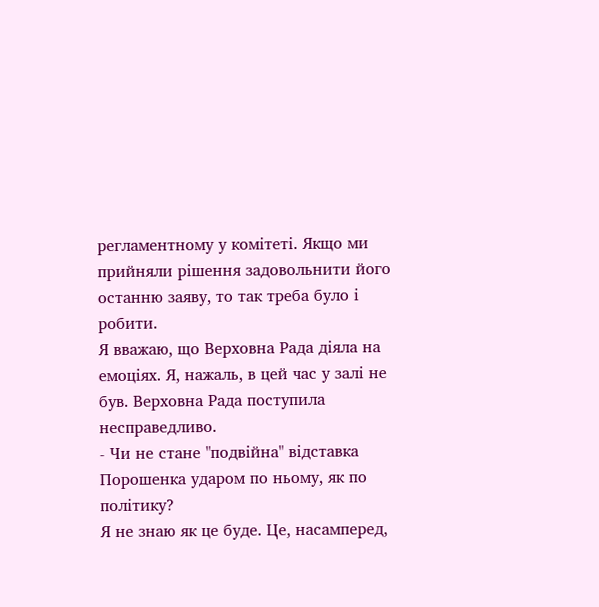регламентному у комітеті. Якщо ми прийняли рішення задовольнити його останню заяву, то так треба було і робити.
Я вважаю, що Верховна Рада діяла на емоціях. Я, нажаль, в цей час у залі не був. Верховна Рада поступила несправедливо.
- Чи не стане "подвійна" відставка Порошенка ударом по ньому, як по політику?
Я не знаю як це буде. Це, насамперед,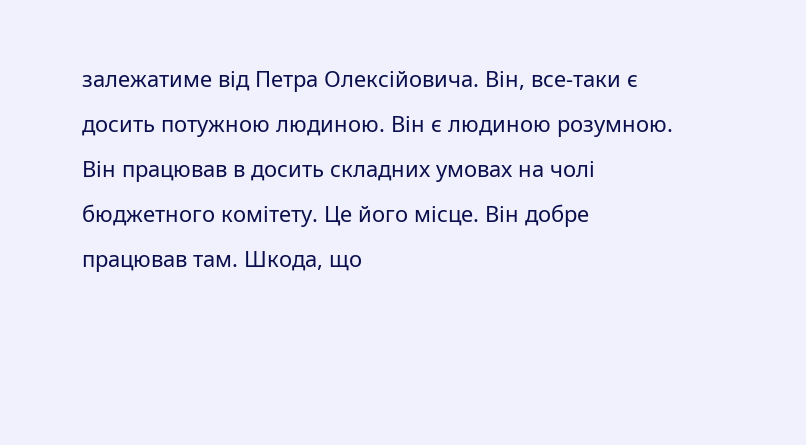залежатиме від Петра Олексійовича. Він, все-таки є досить потужною людиною. Він є людиною розумною. Він працював в досить складних умовах на чолі бюджетного комітету. Це його місце. Він добре працював там. Шкода, що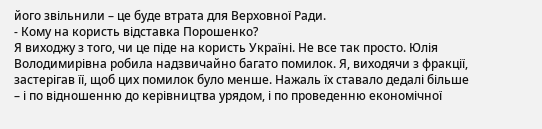його звільнили – це буде втрата для Верховної Ради.
- Кому на користь відставка Порошенко?
Я виходжу з того, чи це піде на користь Україні. Не все так просто. Юлія Володимирівна робила надзвичайно багато помилок. Я, виходячи з фракції, застерігав її, щоб цих помилок було менше. Нажаль їх ставало дедалі більше – і по відношенню до керівництва урядом, і по проведенню економічної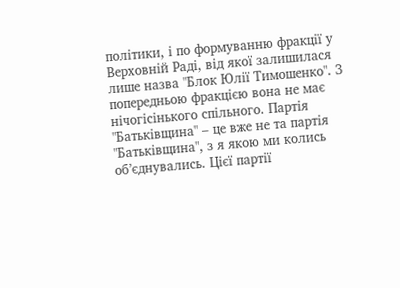політики, і по формуванню фракції у Верховній Раді, від якої залишилася лише назва "Блок Юлії Тимошенко". З попередньою фракцією вона не має нічогісінького спільного. Партія "Батьківщина" – це вже не та партія "Батьківщина", з я якою ми колись об’єднувались. Цієї партії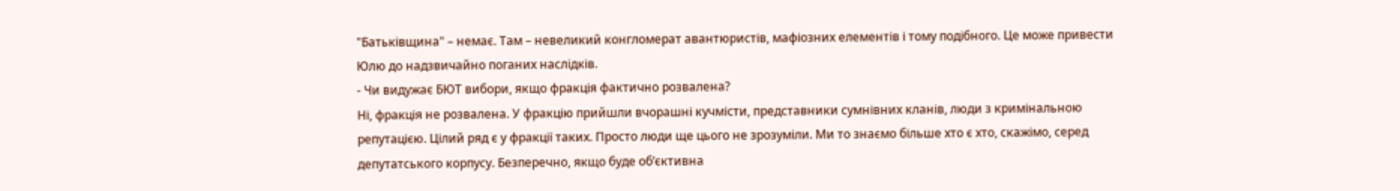"Батьківщина" – немає. Там – невеликий конгломерат авантюристів, мафіозних елементів і тому подібного. Це може привести Юлю до надзвичайно поганих наслідків.
- Чи видужає БЮТ вибори, якщо фракція фактично розвалена?
Ні, фракція не розвалена. У фракцію прийшли вчорашні кучмісти, представники сумнівних кланів, люди з кримінальною репутацією. Цілий ряд є у фракції таких. Просто люди ще цього не зрозуміли. Ми то знаємо більше хто є хто, скажімо, серед депутатського корпусу. Безперечно, якщо буде об’єктивна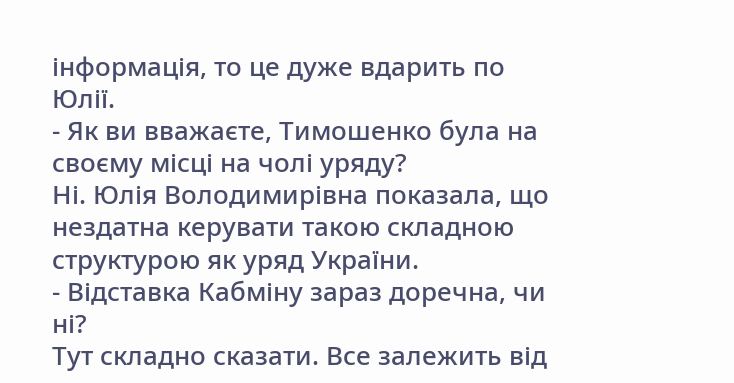інформація, то це дуже вдарить по Юлії.
- Як ви вважаєте, Тимошенко була на своєму місці на чолі уряду?
Ні. Юлія Володимирівна показала, що нездатна керувати такою складною структурою як уряд України.
- Відставка Кабміну зараз доречна, чи ні?
Тут складно сказати. Все залежить від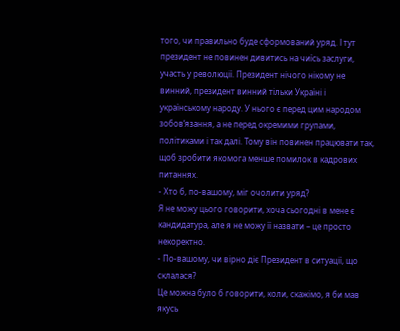того, чи правильно буде сформований уряд. І тут президент не повинен дивитись на чиїсь заслуги, участь у революції. Президент нічого нікому не винний, президент винний тільки Україні і українському народу. У нього є перед цим народом зобов‘язання, а не перед окремими групами, політиками і так далі. Тому він повинен працювати так, щоб зробити якомога менше помилок в кадрових питаннях.
- Хто б, по-вашому, міг очолити уряд?
Я не можу цього говорити, хоча сьогодні в мене є кандидатура, але я не можу її назвати – це просто некоректно.
- По-вашому, чи вірно діє Президент в ситуації, що склалася?
Це можна було б говорити, коли, скажімо, я би мав якусь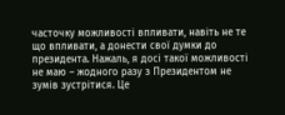часточку можливості впливати, навіть не те що впливати, а донести свої думки до президента. Нажаль, я досі такої можливості не маю – жодного разу з Президентом не зумів зустрітися. Це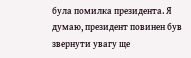була помилка президента. Я думаю, президент повинен був звернути увагу ще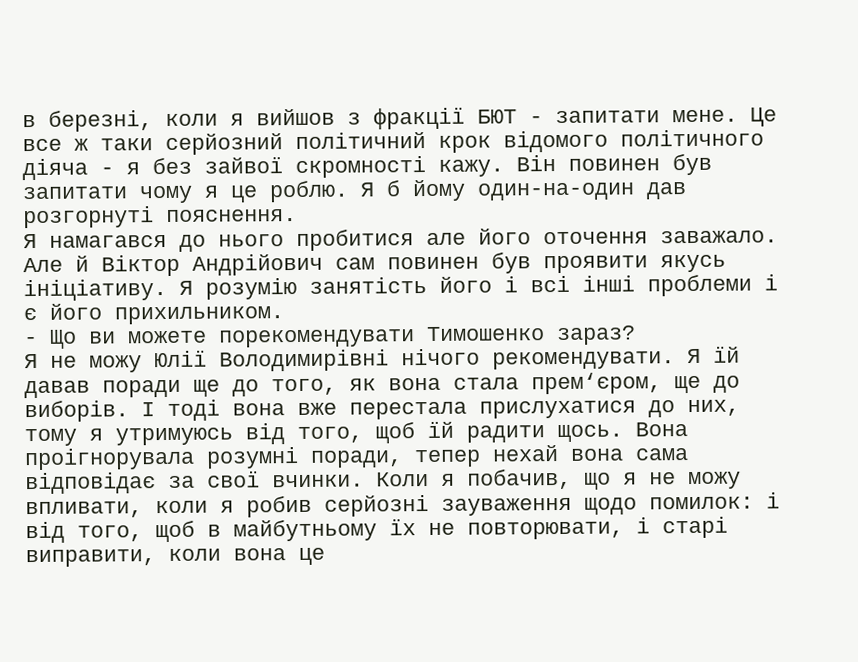в березні, коли я вийшов з фракції БЮТ - запитати мене. Це все ж таки серйозний політичний крок відомого політичного діяча - я без зайвої скромності кажу. Він повинен був запитати чому я це роблю. Я б йому один-на-один дав розгорнуті пояснення.
Я намагався до нього пробитися але його оточення заважало. Але й Віктор Андрійович сам повинен був проявити якусь ініціативу. Я розумію занятість його і всі інші проблеми і є його прихильником.
- Що ви можете порекомендувати Тимошенко зараз?
Я не можу Юлії Володимирівні нічого рекомендувати. Я їй давав поради ще до того, як вона стала прем‘єром, ще до виборів. І тоді вона вже перестала прислухатися до них, тому я утримуюсь від того, щоб їй радити щось. Вона проігнорувала розумні поради, тепер нехай вона сама відповідає за свої вчинки. Коли я побачив, що я не можу впливати, коли я робив серйозні зауваження щодо помилок: і від того, щоб в майбутньому їх не повторювати, і старі виправити, коли вона це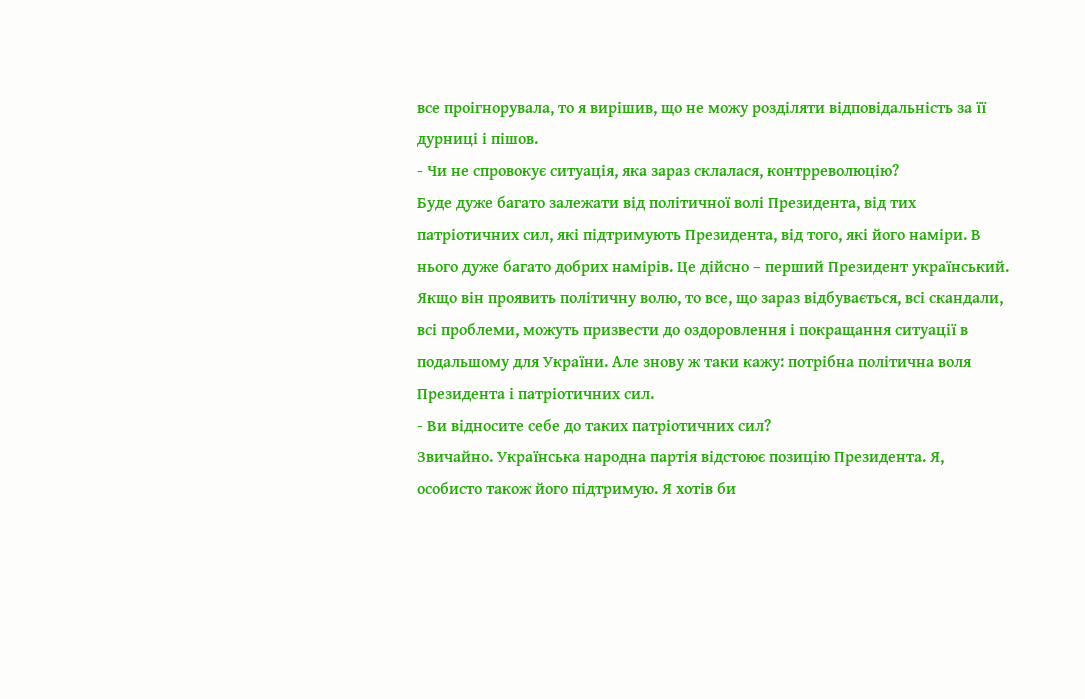все проігнорувала, то я вирішив, що не можу розділяти відповідальність за її дурниці і пішов.
- Чи не спровокує ситуація, яка зараз склалася, контрреволюцію?
Буде дуже багато залежати від політичної волі Президента, від тих патріотичних сил, які підтримують Президента, від того, які його наміри. В нього дуже багато добрих намірів. Це дійсно – перший Президент український. Якщо він проявить політичну волю, то все, що зараз відбувається, всі скандали, всі проблеми, можуть призвести до оздоровлення і покращання ситуації в подальшому для України. Але знову ж таки кажу: потрібна політична воля Президента і патріотичних сил.
- Ви відносите себе до таких патріотичних сил?
Звичайно. Українська народна партія відстоює позицію Президента. Я, особисто також його підтримую. Я хотів би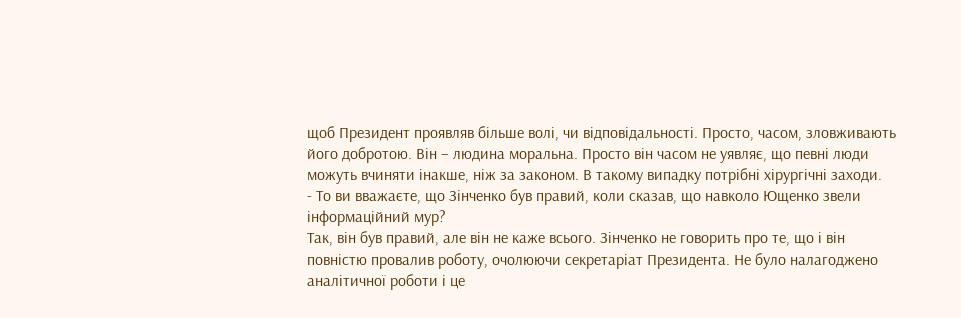щоб Президент проявляв більше волі, чи відповідальності. Просто, часом, зловживають його добротою. Він – людина моральна. Просто він часом не уявляє, що певні люди можуть вчиняти інакше, ніж за законом. В такому випадку потрібні хірургічні заходи.
- То ви вважаєте, що Зінченко був правий, коли сказав, що навколо Ющенко звели інформаційний мур?
Так, він був правий, але він не каже всього. Зінченко не говорить про те, що і він повністю провалив роботу, очолюючи секретаріат Президента. Не було налагоджено аналітичної роботи і це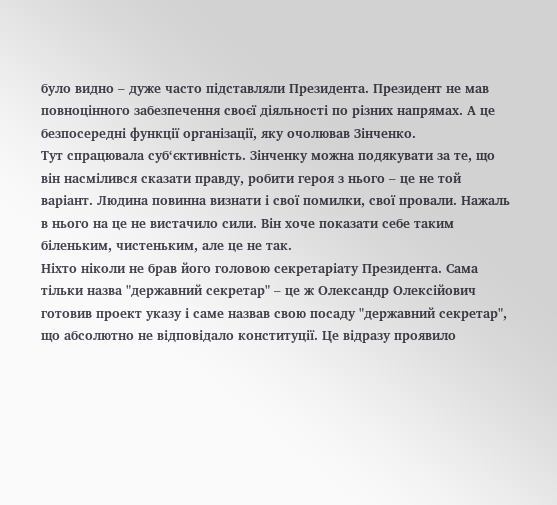було видно – дуже часто підставляли Президента. Президент не мав повноцінного забезпечення своєї діяльності по різних напрямах. А це безпосередні функції організації, яку очолював Зінченко.
Тут спрацювала суб‘єктивність. Зінченку можна подякувати за те, що він насмілився сказати правду, робити героя з нього – це не той варіант. Людина повинна визнати і свої помилки, свої провали. Нажаль в нього на це не вистачило сили. Він хоче показати себе таким біленьким, чистеньким, але це не так.
Ніхто ніколи не брав його головою секретаріату Президента. Сама тільки назва "державний секретар" – це ж Олександр Олексійович готовив проект указу і саме назвав свою посаду "державний секретар", що абсолютно не відповідало конституції. Це відразу проявило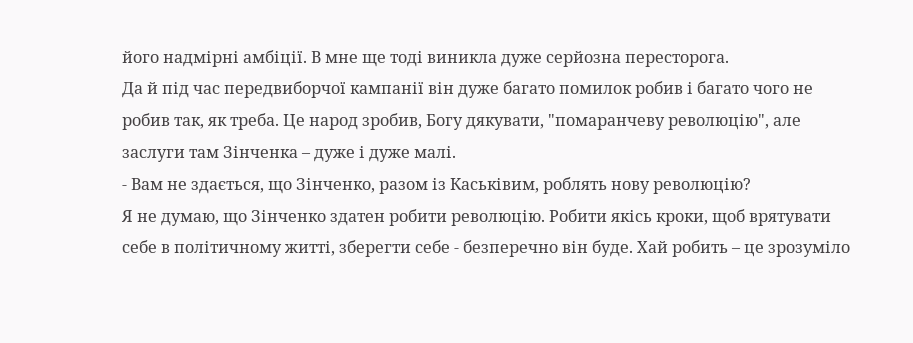його надмірні амбіції. В мне ще тоді виникла дуже серйозна пересторога.
Да й під час передвиборчої кампанії він дуже багато помилок робив і багато чого не робив так, як треба. Це народ зробив, Богу дякувати, "помаранчеву революцію", але заслуги там Зінченка – дуже і дуже малі.
- Вам не здається, що Зінченко, разом із Каськівим, роблять нову революцію?
Я не думаю, що Зінченко здатен робити революцію. Робити якісь кроки, щоб врятувати себе в політичному житті, зберегти себе - безперечно він буде. Хай робить – це зрозуміло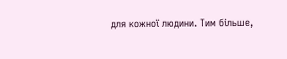для кожної людини. Тим більше,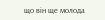що він ще молода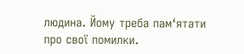людина. Йому треба пам‘ятати про свої помилки.